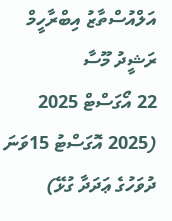އަލްއުސްތާޒު އިބްރާހީމް ރަޝީދު މޫސާ
22 އޯގަސްޓް 2025
(2025 އޮގަސްޓު 15ވަނަ ދުވަހުގެ ޢަދަދާ ގުޅޭ)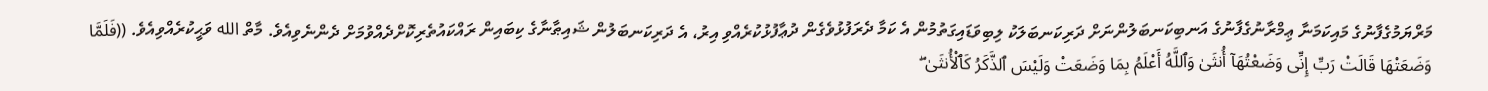މަރްޔަމުގެފާނުގެ މައިކަމަނާ ޢިމްރާނުގެފާނުގެ އަނބިކަނބަލުންނަށް ދަރިކަނބަލަކު ލިބިވަޑައިގަތުމުން އެ ކަމާ ދެރަފުޅުވެގެން ދުޢާފުޅުކުރެއްވި އިރު، އެ ދަރިކަނބަލުން ޝައިޠާނާގެ ކިބައިން ރައްކައުތެރިކޮށްދެއްވުމަށް ދެންނެވިއެވެ. މާތް الله ވަޙީކުރެއްވިއެވެ. ((فَلَمَّا وَضَعَتْهَا قَالَتْ رَبِّ إِنِّى وَضَعْتُهَآ أُنثَىٰ وَٱللَّهُ أَعْلَمُ بِمَا وَضَعَتْ وَلَيْسَ ٱلذَّكَرُ كَٱلْأُنثَىٰ ۖ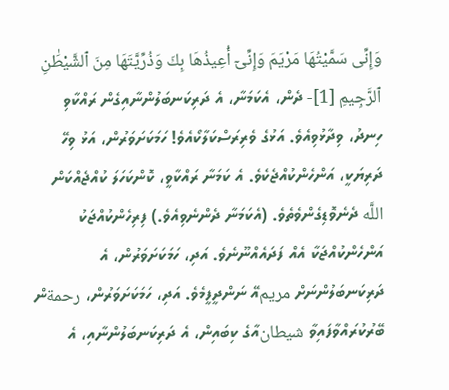وَإِنِّى سَمَّيْتُهَا مَرْيَمَ وَإِنِّىٓ أُعِيذُهَا بِكَ وَذُرِّيَّتَهَا مِنَ ٱلشَّيْطَٰنِ ٱلرَّجِيمِ [1]- ދެން، އެކަމަނާ، އެ ދަރިކަނބަލުންނާއިގެން ރައްކާވި ހިނދު، ވިދާޅުވިއެވެ. އަޅުގެ ވެރިރަސްކަލާކޯއެވެ! ހަމަކަށަވަރުން، އަޅު ވިހޭ ދަރިޔަކީ، އަންހެންކުއްޖެކެވެ. އެ ކަމަނާ ރައްކާވީ، ކޮންކަހަލަ ކުއްޖެއްކަން اللَّه ދެނެވޮޑިގެންވެތެވެ. (އެކަމަނާ ދެންނެވިއެވެ.) ފިރިހެންކުއްޖަކު އަންހެންކުއްޖަކާ އެއް ފަދައެއްނޫނެވެ. އަދި، ހަމަކަށަވަރުން، އެ ދަރިކަނބަލުންނަށް مريمއޭ ނަންދީފީމެވެ. އަދި، ހަމަކަށަވަރުން، رحمةން ބޭރުކުރައްވާފައިވާ شيطانއާގެ ކިބައިން، އެ ދަރިކަނބަލުންނާއި، އެ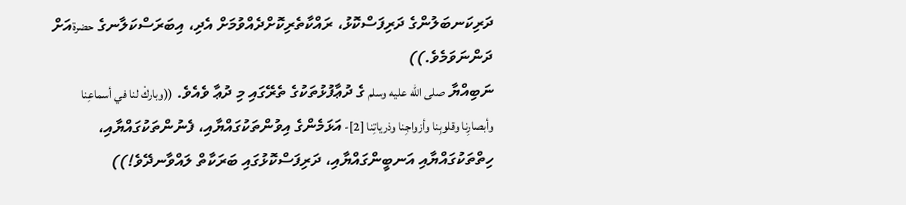ދަރިކަނބަލުންގެ ދަރިފަސްކޮޅު، ރައްކާތެރިކޮށްދެއްވުމަށް އެދި، އިބަރަސްކަލާނގެ حضرةއަށް ދަންނަވަމެވެ.))
ނަބިއްޔާ صلى الله عليه وسلم ގެ ދުޢާފުޅުތަކުގެ ތެރޭގައި މި ދުޢާ ވެއެވެ. ((وباركْ لنا في أسماعِنا وأبصارِنا وقلوبِنا وأزواجِنا وذرياتِنا [2]- އަޅަމެންގެ އިވުންތަކުގައްޔާއި، ފެނުންތަކުގައްޔާއި، ހިތްތަކުގައްޔާއި އަނބީންގައްޔާއި، ދަރިފަސްކޮޅުގައި ބަރަކާތް ލައްވާނދޭވެ!))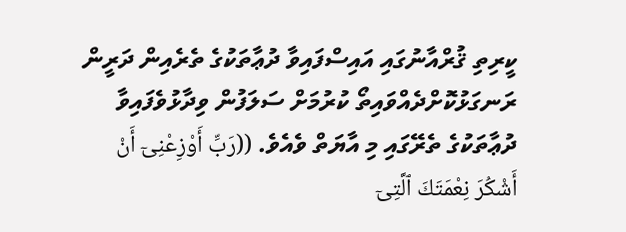ކީރިތި ޤުރްއާނުގައި އައިސްފައިވާ ދުޢާތަކުގެ ތެރެއިން ދަރީން ރަނގަޅުކޮށްދެއްވައިތޯ ކުރުމަށް ސަލަފުން ވިދާޅުވެފައިވާ ދުޢާތަކުގެ ތެރޭގައި މި އާޔަތް ވެއެވެ. ((رَبِّ أَوْزِعْنِىٓ أَنْ أَشْكُرَ نِعْمَتَكَ ٱلَّتِىٓ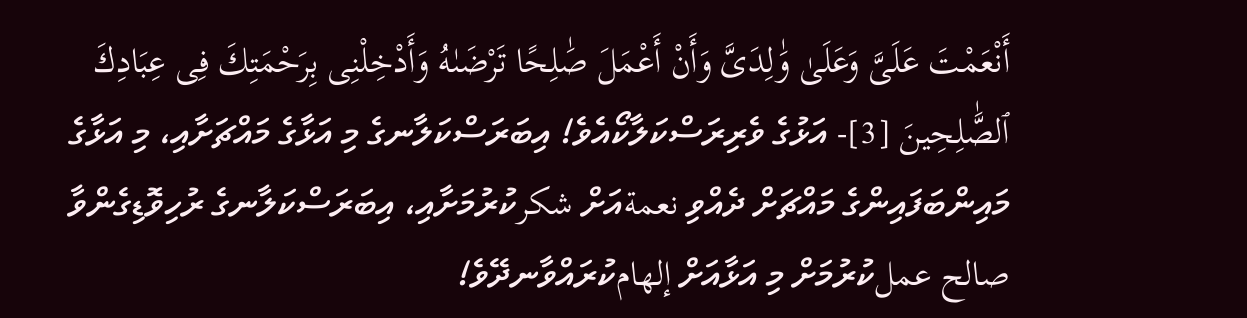أَنْعَمْتَ عَلَىَّ وَعَلَىٰ وَٰلِدَىَّ وَأَنْ أَعْمَلَ صَٰلِحًا تَرْضَىٰهُ وَأَدْخِلْنِى بِرَحْمَتِكَ فِى عِبَادِكَ ٱلصَّٰلِحِينَ [3]- އަޅުގެ ވެރިރަސްކަލާކޯއެވެ! އިބަރަސްކަލާނގެ މި އަޅާގެ މައްޗަށާއި، މި އަޅާގެ މައިންބަފައިންގެ މައްޗަށް ދެއްވި نعمةއަށް شكرކުރުމަށާއި، އިބަރަސްކަލާނގެ ރުހިވޮޑިގެންވާ صالح عملކުރުމަށް މި އަޅާއަށް إلهامކުރައްވާނދޭވެ!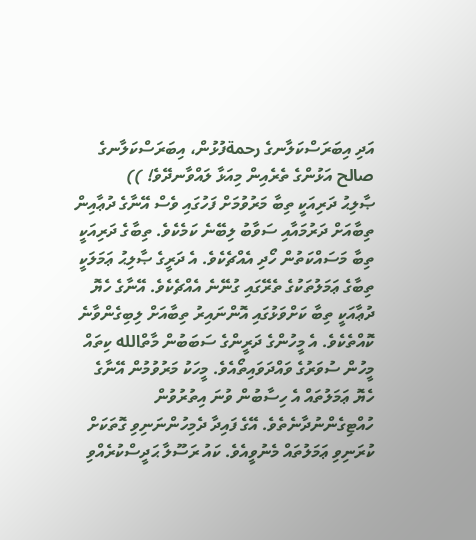އަދި އިބަރަސްކަލާނގެ رحمةފުޅުން، އިބަރަސްކަލާނގެ صالح އަޅުންގެ ތެރެއިން މިއަޅާ ލައްވާނދޭވެ! ))
ޞާލިޙު ދަރިއަކީ ތިބާ މަރުވުމަށް ފަހުގައި ވެސް އޭނާގެ ދުޢާއިން ތިބާއަށް ދަރުމައާއި ސަވާބު ލިބޭނެ ކަމެކެވެ. ތިބާގެ ދަރިއަކީ ތިބާ މަސައްކަތުން ހޯދި އެއްޗެކެވެ. އެ ދަރީގެ ޞާލިޙު ޢަމަލަކީ ތިބާގެ ޢަމަލުތަކުގެ ތެރޭގައި ގުނޭނެ އެއްޗެކެވެ. އޭނާގެ ހެޔޮ ދުޢާއަކީ ތިބާ ކަށްވަޅުގައި އޮންނައިރު ތިބާއަށް ލިބިގެންވާނެ ކޮއްތެކެވެ. އެ މީހުންގެ ދަރީންގެ ސަބަބުން މާތްالله ކިތައް މީހުން ސުވަރުގެ ވައްދަވައިތޯއެވެ. މީހަކު މަރުވުމުން އޭނާގެ ހެޔޮ ޢަމަލުތައް އެ ހިސާބުން ވުނަ އިތުރުވުން ހުއްޓިގެންނުދާނެތެވެ. އޭގެ ފައިދާ ދެމިހުންނަނިވި ގޮތަކަށް ކުރަނިވި ޢަމަލުތައް މެނުވީއެވެ. ކައު ރަސޫލާ ޙަދީސްކުރެއްވި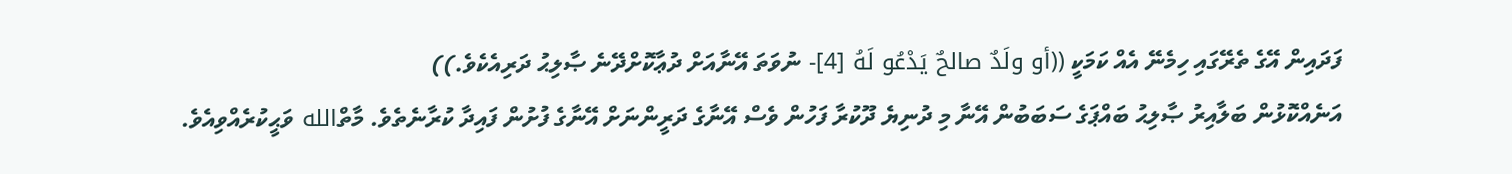ފަދައިން އޭގެ ތެރޭގައި ހިމެނޭ އެއް ކަމަކީ ((أو ولَدٌ صالحٌ يَدْعُو لَهُ [4]- ނުވަތަ އޭނާއަށް ދުޢާކޮށްދޭނެ ޞާލިޙު ދަރިއެކެވެ.))
އަނެއްކޮޅުން ބަލާއިރު ޞާލިޙު ބައްޕަގެ ސަބަބުން އޭނާ މި ދުނިޔެ ދޫކުރާ ފަހުން ވެސް އޭނާގެ ދަރީންނަށް އޭނާގެ ފުށުން ފައިދާ ކުރާނެތެވެ. މާތްالله ވަޙީކުރެއްވިއެވެ.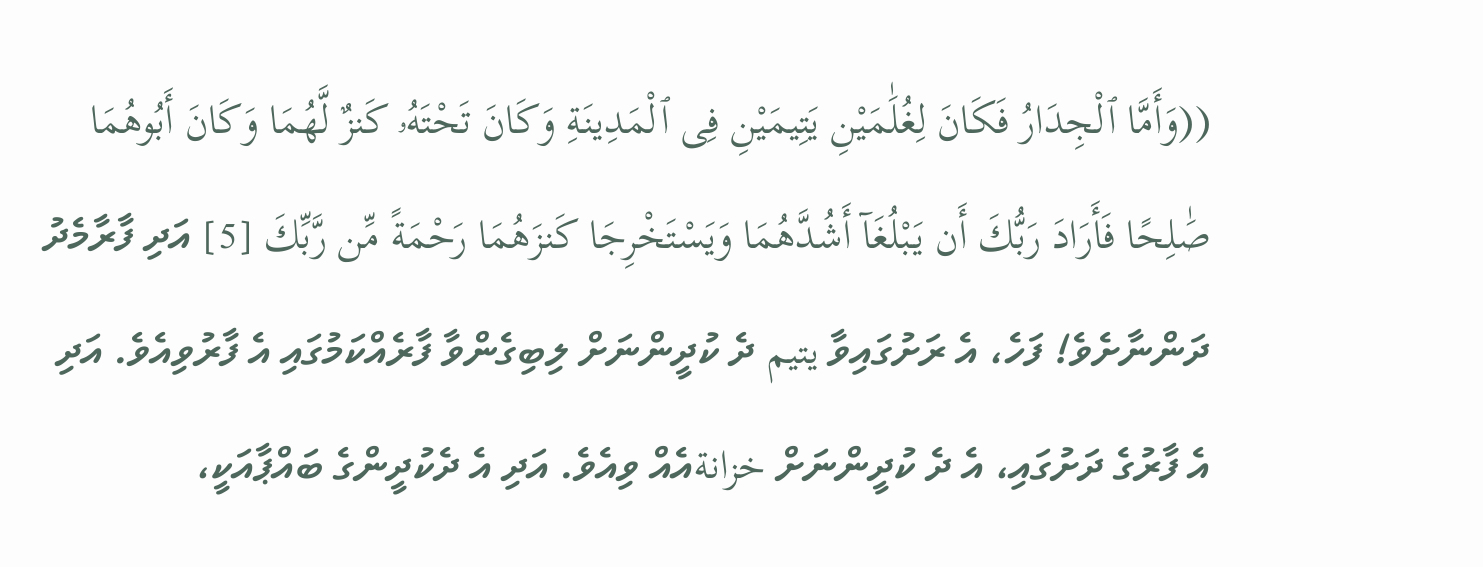((وَأَمَّا ٱلْجِدَارُ فَكَانَ لِغُلَٰمَيْنِ يَتِيمَيْنِ فِى ٱلْمَدِينَةِ وَكَانَ تَحْتَهُۥ كَنزٌ لَّهُمَا وَكَانَ أَبُوهُمَا صَٰلِحًا فَأَرَادَ رَبُّكَ أَن يَبْلُغَآ أَشُدَّهُمَا وَيَسْتَخْرِجَا كَنزَهُمَا رَحْمَةً مِّن رَّبِّكَ [5] އަދި ފާރާމެދު ދަންނާށެވެ! ފަހެ، އެ ރަށުގައިވާ يتيم ދެ ކުދީންނަށް ލިބިގެންވާ ފާރެއްކަމުގައި އެ ފާރުވިއެވެ. އަދި އެ ފާރުގެ ދަށުގައި، އެ ދެ ކުދީންނަށް خزانةއެއް ވިއެވެ. އަދި އެ ދެކުދީންގެ ބައްޕާއަކީ،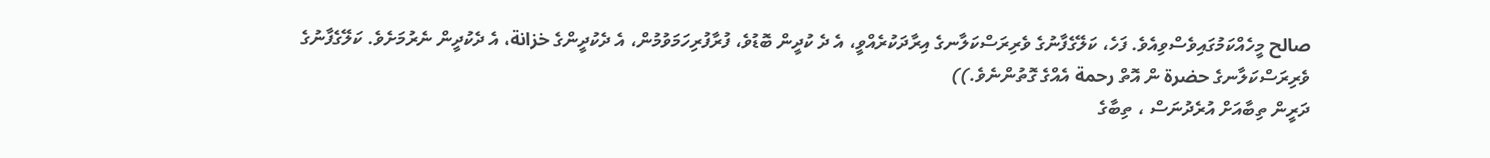صالح މީހެއްކަމުގައިވެސްވިއެވެ. ފަހެ، ކަލޭގެފާނުގެ ވެރިރަސްކަލާނގެ އިރާދަކުރެއްވީ، އެ ދެ ކުދީން ބޮޑުވެ، ފުރާފުރިހަމަވުމުން، އެ ދެކުދީންގެ خزانة، އެ ދެކުދީން ނެރުމަށެވެ. ކަލޭގެފާނުގެ ވެރިރަސްކަލާނގެ حضرة ން އޮތް رحمة އެއްގެ ގޮތުންނެވެ.))
ދަރީން ތިބާއަށް އުރެދުނަސް ، ތިބާގެ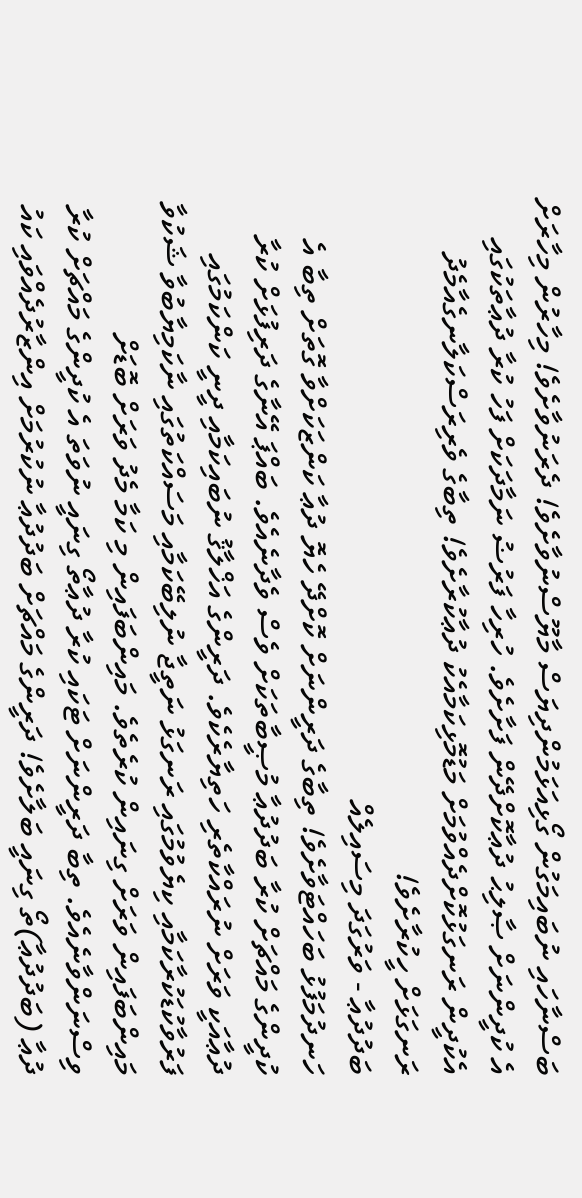ބަސްނާހައި ނުބައިމަގުން ގޯޅިއަޅަމުންދިޔަސް މާޔޫސްނުވާށެވެ! ދެރަނުވާށެވެ! މިހާރުން މިހާރަށް އެ ކުދީންނަށް ޞާލިޙު ދުޢާކޮށްދޭން ފަށާށެވެ. ހުރިހާ ފަރުޟު ނަމާދަކަށް ފަހު ކުރާ ދުޢާތަކުގައި އެކުދީން ރަނގަޅުކޮށްދެއްވުމަށް މަޑުމޮޅިކަމާއެކު ދުޢާކުރާށެވެ! ތިބާގެ ވެރިރަސްކަލާނގެއާމެދު ރަނގަޅަށް ހީކުރާށެވެ!
ބަދުދުޢާ - ވަރުގަދަ މިސައިލެއް
ހަނދުމަފުޅު ބަހައްޓަވާށެވެ! ތިބާގެ ދަރީންނަށް ކޮށްދޭ ހެޔޮ ދުޢާ ކަންޒަކަށްވާ ގޮތަށް ތިބާ އެ ކުދީންގެ މައްޗަށް ކުރާ ބަދުދުޢާ މުޞީބާތަކަށް ވެސް ވެދާނެއެވެ. ބައްޕަ އޭނާގެ ދަރިފުޅަށް ކުރާ ދުޢާއަކީ ވަރަށް ނުރައްކާތެރި ހަތިޔާރެކެވެ. ދަރީންގެ އަޚްލާޤު ނުބައިކަމާއި ދީނީ ކަންކަމުގައި ފަރުވާކުޑަކުރާކަމާއި ކިޔެވުމުގައި ރަނގަޅު ނަތީޖާ ނުލިބޭކަމާއި މަސައްކަތުގައި ނާކަމިޔާބުވާ ޝަކުވާ މައިންބަފައިން ވަރަށް ގިނައިން ކުރެތެވެ. މައިންބަފައިން މި ކަމާ މެދު ވަރަށް ބޮޑަށް ވިސްނަންވާނެއެވެ. ތިބާ ދަރީންނަށް ޓަކައި ކުރާ ދުޢާތޯ ގިނައީ ނުވަތަ އެ ކުދީންގެ މައްޗަށް ކުރާ ދުޢާ (ބަދުދުޢާ)ތޯ ގިނައީ ބަލާށެވެ! ދަރީންގެ މައްޗަށް ބަދުދުޢާ ނުކުރުމަށް އިންޒާރުދެއްވައި ކައު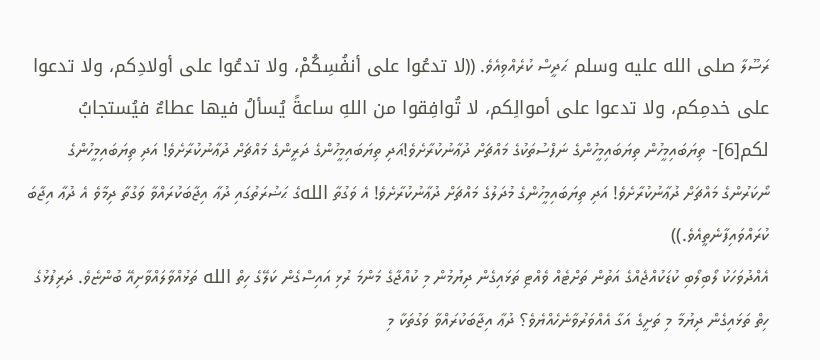ރަސޫލާ صلى الله عليه وسلم ޙަދީސް ކުރެއްވިއެވެ. ((لا تدعُوا على أنفُسِكُمْ، ولا تدعُوا على أولادِكم، ولا تدعوا على خدمِكم، ولا تدعوا على أموالِكم، لا تُوافِقوا من اللهِ ساعةً يُسألُ فيها عطاءٌ فيُستجابُ لكم[6]- ތިޔަބައިމީހުން ތިޔަބައިމީހުންގެ ނަފްސުތަކުގެ މައްޗަށް ދުޢާނުކުރާށެވެ!އަދި ތިޔަބައިމީހުންގެ ދަރީންގެ މައްޗަށް ދުޢާނުކުރާށެވެ! އަދި ތިޔަބައިމީހުންގެ ނޯކަރުންގެ މައްޗަށް ދުޢާނުކުރާށެވެ! އަދި ތިޔަބައިމީހުންގެ މުދަލުގެ މައްޗަށް ދުޢާނުކުރާށެވެ! އެ ވަގުތާ اللهގެ ޙަޟުރަތުގައި ދުޢާ އިޖާބަކުރައްވާ ވަގުތާ ދިމާވެ އެ ދުޢާ އިޖާބަ ކުރައްވައިފާނެތީއެވެ.))
އެއްދުވަހަކު ލޯބިލޯބި ކުޑަކުއްޖެއްގެ އަތުން ތަށްޓެއް ވެއްޓި ތަޅައިގެން ދިޔުމުން މި ކުއްޖާގެ މަންމަ ރުޅި އައިސްގެން ކަލޭގެ ހިތް الله ތަޅުއްވާލައްވާށިއޭ ބުންޏެވެ. ދަރިފުޅުގެ ހިތް ތަޅައިގެން ދިޔުމާ މި ތަށީގެ އަގާ އެއްވަރުވާނެހެއްޔެވެ؟ ދުޢާ އިޖާބަކުރައްވާ ވަގުތަކާ މި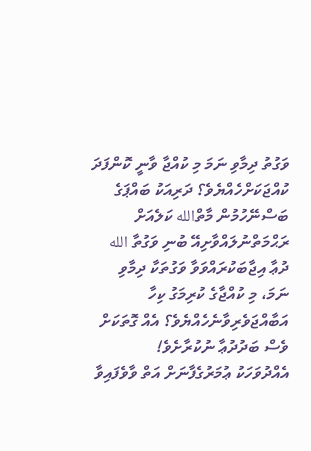ވަގުތު ދިމާވި ނަމަ މި ކުއްޖާ ވާނީ ކޮންފަދަ ކުއްޖަކަށްހެއްޔެވެ؟ ދަރިއަކު ބައްޕަގެ ބަސްނޭހުމުން މާތްالله ކަލެއަށް ރަޙްމަތްނުލައްވާށިއޭ ބުނި ވަގުތާ الله ދުޢާ އިޖާބަކުރައްވަވާ ވަގުތަކާ ދިމާވި ނަމަ، މި ކުއްޖާގެ ކުރިމަގު ކިހާ އަބާއްޖަވެރިވާނެހެއްޔެވެ؟ އެއް ގޮތަކަށް ވެސް ބަދުދުޢާ ނުކުރާށެވެ!
އެއްދުވަހަކު ޢުމަރުގެފާނަށް އަތް ވާވެފައިވާ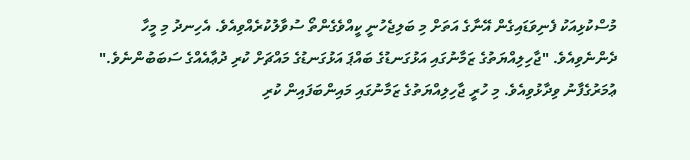މުސްކުޅިއަކު ފެނިވަޑައިގެން އޭނާގެ އަތަށް މި ބަލިޖެހުނީ ކީއްވެގެންތޯ ސުވާލުކުރެއްވިއެވެ. އެހިނދު މި މީހާ ދެންނެވިއެވެ. "ޖާހިލިއްޔަތުގެ ޒަމާނުގައި އަޅުގަނޑުގެ ބައްޕަ އަޅުގަނޑުގެ މައްޗަށް ކުރި ދުޢާއެއްގެ ސަބަބުންނެވެ." ޢުމަރުގެފާނު ވިދާޅުވިއެވެ. މި ހުރީ ޖާހިލިއްޔަތުގެ ޒަމާނުގައި މައިންބަފައިން ކުރި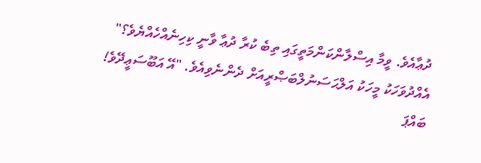ދުޢާއެވެ. ވީމާ އިސްލާންކަންމަތީގައި ތިބެ ކުރާ ދުޢާ ވާނީ ކިހިނެއްހެއްޔެވެ؟"
އެއްދުވަހަކު މީހަކު އަލްޙަސަނުލްބަޞްރީއަށް ދެންނެވިއެވެ. "އޭ އަބޫސަޢީދޭވެ! ބައްޕަ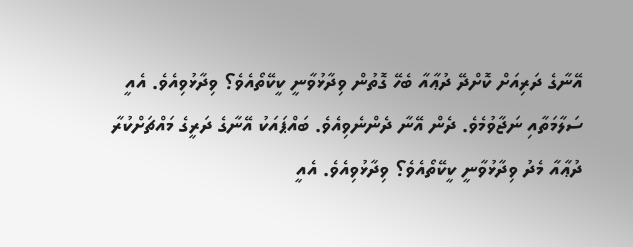އޭނާގެ ދަރިއަށް ކޮށްދޭ ދުޢާއާ ބެހޭ ގޮތުން ވިދާޅުވާނީ ކީކޭތޯއެވެ؟ ވިދާޅުވިއެވެ. އެއީ ސަލާމަތާއި ނަޖާވުމެވެ. ދެން އޭނާ ދެންނެވިއެވެ. ބައްޕައަކު އޭނާގެ ދަރީގެ މައްޗަށްކުރާ ދުޢާއާ މެދު ވިދާޅުވާނީ ކީކޭތޯއެވެ؟ ވިދާޅުވިއެވެ. އެއީ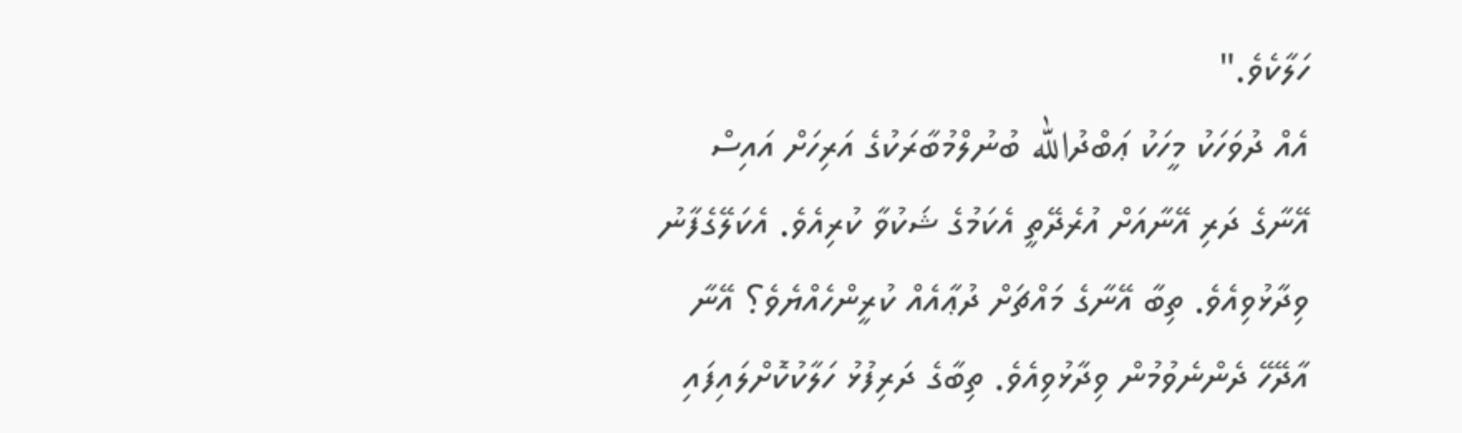ހަލާކެވެ."
އެއް ދުވަހަކު މީހަކު ޢަބްދުالله ބުނުލްމުބާރަކުގެ އަރިހަށް އައިސް އޭނާގެ ދަރި އޭނާއަށް އުރެދޭތީ އެކަމުގެ ޝަކުވާ ކުރިއެވެ. އެކަލޭގެފާނު ވިދާޅުވިއެވެ. ތިބާ އޭނާގެ މައްޗަށް ދުޢާއެއް ކުރީންހެއްޔެވެ؟ އޭނާ އާދޭހޭ ދެންނެވުމުން ވިދާޅުވިއެވެ. ތިބާގެ ދަރިފުޅު ހަލާކުކޮށްލައިފައި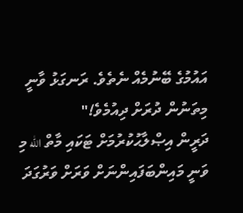އައުމުގެ ބޭނުމެއް ނެތެވެ. ރަނގަޅު ވާނީ މިތަނުން ދުރަށް ދިއުމެވެ!"
ދަރީން އިޞްލާޙުކުރުމަށް ޓަކައި މާތް الله މި ވަނީ މައިންބަފައިންނަށް ވަރަށް ވަރުގަދަ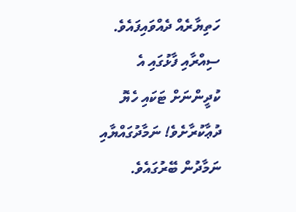ހަތިޔާރެއް ދެއްވައިފައެވެ. ސިއްރާއި ފާޅުގައި އެ ކުދީންނަށް ޓަކައި ހެޔޮ ދުޢާކުރާށެވެ! ނަމާދުގައްޔާއި ނަމާދުން ބޭރުގައެވެ.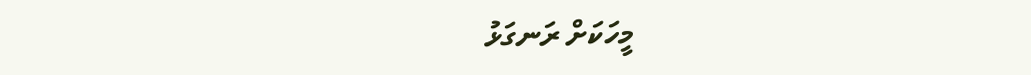މީހަކަށް ރަނގަޅު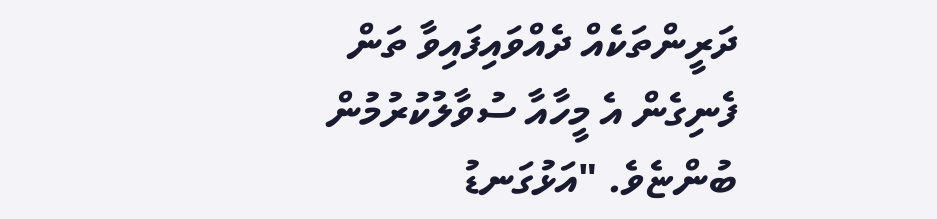ދަރީންތަކެއް ދެއްވައިފައިވާ ތަން ފެނިގެން އެ މީހާއާ ސުވާލުކުރުމުން ބުންޏެވެ. "އަޅުގަނޑު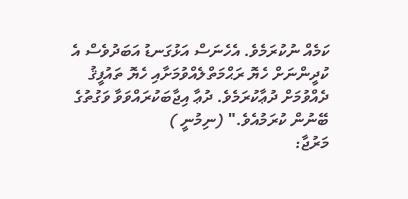ކަމެއް ނުކުރަމެވެ. އެހެނަސް އަޅުގަނޑު އަބަދުވެސް އެ ކުދީންނަށް ހެޔޮ ރަޙްމަތްލެއްވުމަށާއި ހެޔޮ ތައުފީޤު ދެއްވުމަށް ދުޢާކުރަމެވެ. ދުޢާ އިޖާބަކުރައްވަވާ ވަގުތުގެ ބޭނުން ކުރަމުއެވެ." (ނިމުނީ )
މަރުޖާ: